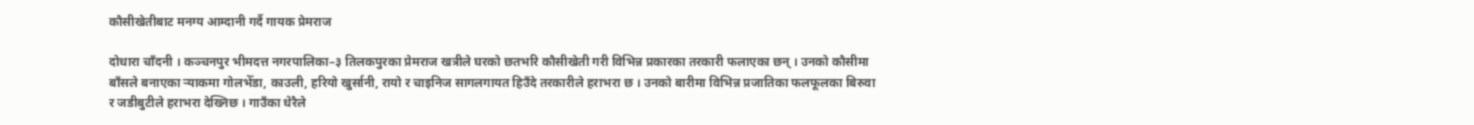कौसीखेतीबाट मनग्य आम्दानी गर्दै गायक प्रेमराज

दोधारा चाँदनी । कञ्चनपुर भीमदत्त नगरपालिका–३ तिलकपुरका प्रेमराज खत्रीले घरको छतभरि कौसीखेती गरी विभिन्न प्रकारका तरकारी फलाएका छन् । उनको कौसीमा बाँसले बनाएका र्‍याकमा गोलभेँडा, काउली, हरियो खुर्सानी, रायो र चाइनिज सागलगायत हिउँदे तरकारीले हराभरा छ । उनको बारीमा विभिन्न प्रजातिका फलफूलका बिरुवा र जडीबुटीले हराभरा देख्निछ । गाउँका धेरैले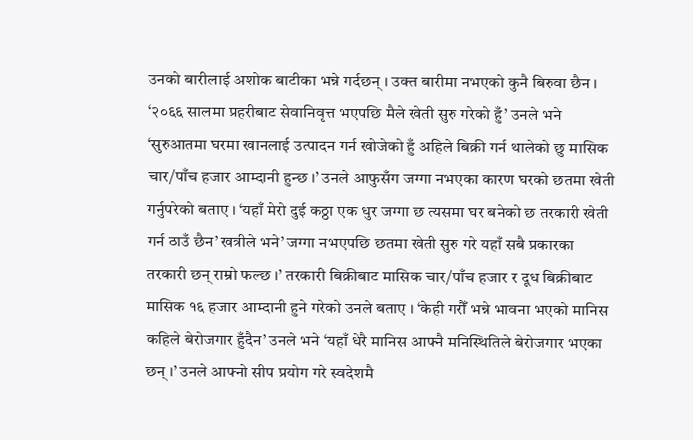उनको बारीलाई अशोक बाटीका भन्ने गर्दछन् । उक्त बारीमा नभएको कुनै बिरुवा छैन । ‘२०६६ सालमा प्रहरीबाट सेवानिवृत्त भएपछि मैले खेती सुरु गरेको हुँ’ उनले भने ‘सुरुआतमा घरमा खानलाई उत्पादन गर्न खोजेको हुँ अहिले बिक्री गर्न थालेको छु मासिक चार/पाँच हजार आम्दानी हुन्छ ।’ उनले आफुसँग जग्गा नभएका कारण घरको छतमा खेती गर्नुपरेको बताए । ‘यहाँ मेरो दुई कठ्ठा एक धुर जग्गा छ त्यसमा घर बनेको छ तरकारी खेती गर्न ठाउँ छैन’ खत्रीले भने’ जग्गा नभएपछि छतमा खेती सुरु गरे यहाँ सबै प्रकारका तरकारी छन् राम्रो फल्छ ।’ तरकारी बिक्रीबाट मासिक चार/पाँच हजार र दूध बिक्रीबाट मासिक १६ हजार आम्दानी हुने गरेको उनले बताए । ‘केही गरौँ भन्ने भावना भएको मानिस कहिले बेरोजगार हुँदैन’ उनले भने ‘यहाँ धेरै मानिस आफ्नै मनिस्थितिले बेरोजगार भएका छन् ।’ उनले आफ्नो सीप प्रयोग गरे स्वदेशमै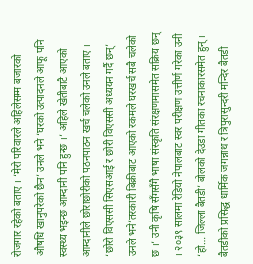रोजगार रहेको बताए । ‘मेरो परिवारले अहिलेसम्म बजारको औषधि खानुपरेको छैन’ उनले भने ‘घरको उत्पादनले आफू पनि स्वस्थ्य भइन्छ आम्दानी पनि हुन्छ ।’ अहिले खेतीबाटै आएको आम्दानीले छोराछोरीको पठनपाठन खर्च चलेको उनले बताए । ‘छोरो विएससी सिएसआई र छोरी विएससी अध्ययन गर्दै छन्’ उनले भने’तरकारी बिक्रीबाट आएको रकमले घरखर्च सबै चलेको छ ।’ उनी कृषि सँगसँगै भाषा संस्कृति संरक्षणमासमेत सक्रिय छन् । २०३९ सालमा रेडियो नेपालबाट स्वर परीक्षण उत्तीर्ण गरेका उनी ‘हो… जिल्ला बैतडी’ बोलको देउडा गीतका रचनाकारसमेत हुन् । बैतडीको प्रसिद्ध धार्मिक जगन्नाथ र त्रिपुरासुन्दरी मन्दिर बैतडी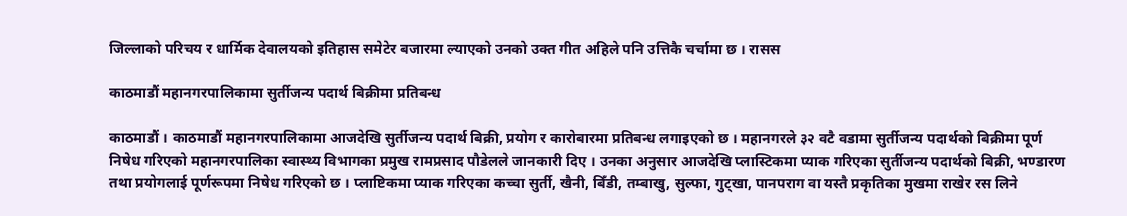जिल्लाको परिचय र धार्मिक देवालयको इतिहास समेटेर बजारमा ल्याएको उनको उक्त गीत अहिले पनि उत्तिकै चर्चामा छ । रासस

काठमाडौं महानगरपालिकामा सुर्तीजन्य पदार्थ बिक्रीमा प्रतिबन्ध

काठमाडौं । काठमाडौं महानगरपालिकामा आजदेखि सुर्तीजन्य पदार्थ बिक्री, प्रयोग र कारोबारमा प्रतिबन्ध लगाइएको छ । महानगरले ३२ वटै वडामा सुर्तीजन्य पदार्थको बिक्रीमा पूर्ण निषेध गरिएको महानगरपालिका स्वास्थ्य विभागका प्रमुख रामप्रसाद पौडेलले जानकारी दिए । उनका अनुसार आजदेखि प्लास्टिकमा प्याक गरिएका सुर्तीजन्य पदार्थको बिक्री, भण्डारण तथा प्रयोगलाई पूर्णरूपमा निषेध गरिएको छ । प्लाष्टिकमा प्याक गरिएका कच्चा सुर्ती, खैनी, बिँडी, तम्बाखु, सुल्फा, गुट्खा, पानपराग वा यस्तै प्रकृतिका मुखमा राखेर रस लिने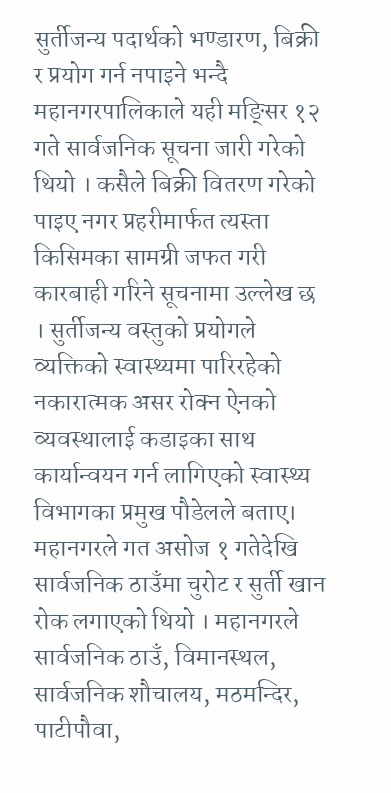सुर्तीजन्य पदार्थको भण्डारण, बिक्री र प्रयोग गर्न नपाइने भन्दै महानगरपालिकाले यही मङ्सिर १२ गते सार्वजनिक सूचना जारी गरेको थियो । कसैले बिक्री वितरण गरेको पाइए नगर प्रहरीमार्फत त्यस्ता किसिमका सामग्री जफत गरी कारबाही गरिने सूचनामा उल्लेख छ । सुर्तीजन्य वस्तुको प्रयोगले व्यक्तिको स्वास्थ्यमा पारिरहेको नकारात्मक असर रोक्न ऐनको व्यवस्थालाई कडाइका साथ कार्यान्वयन गर्न लागिएको स्वास्थ्य विभागका प्रमुख पौडेलले बताए। महानगरले गत असोज १ गतेदेखि सार्वजनिक ठाउँमा चुरोट र सुर्ती खान रोक लगाएको थियो । महानगरले सार्वजनिक ठाउँ, विमानस्थल, सार्वजनिक शौचालय, मठमन्दिर, पाटीपौवा,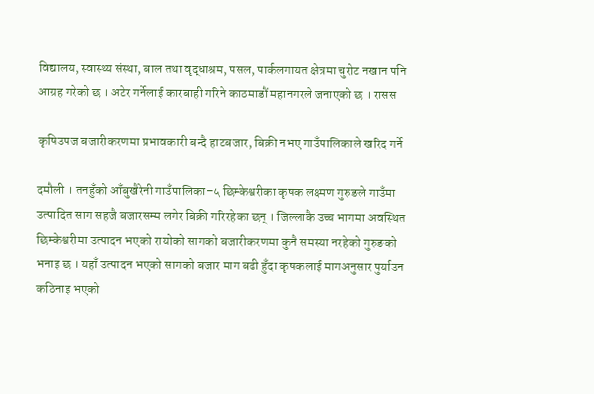विद्यालय, स्वास्थ्य संस्था, बाल तथा वृद्धाश्रम, पसल, पार्कलगायत क्षेत्रमा चुरोट नखान पनि आग्रह गरेको छ । अटेर गर्नेलाई कारबाही गरिने काठमाडौं महानगरले जनाएको छ । रासस

कृषिउपज बजारीकरणमा प्रभावकारी बन्दै हाटबजार, बिक्री नभए गाउँपालिकाले खरिद गर्ने

दमौली । तनहुँको आँबुखैरेनी गाउँपालिका–५ छिम्केश्वरीका कृषक लक्ष्मण गुरुङले गाउँमा उत्पादित साग सहजै बजारसम्म लगेर बिक्री गरिरहेका छन् । जिल्लाकै उच्च भागमा अवस्थित छिम्केश्वरीमा उत्पादन भएको रायोको सागको बजारीकरणमा कुनै समस्या नरहेको गुरुङको भनाइ छ । यहाँ उत्पादन भएको सागको बजार माग बढी हुँदा कृषकलाई मागअनुसार पुर्याउन कठिनाइ भएको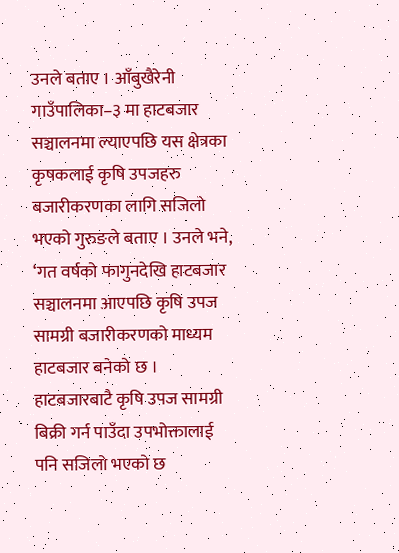उनले बताए । आँबुखैरेनी गाउँपालिका–३ मा हाटबजार सञ्चालनमा ल्याएपछि यस क्षेत्रका कृषकलाई कृषि उपजहरु बजारीकरणका लागि सजिलो भएको गुरुङले बताए । उनले भने, ‘गत वर्षको फागुनदेखि हाटबजार सञ्चालनमा आएपछि कृषि उपज सामग्री बजारीकरणको माध्यम हाटबजार बनेको छ । हाटबजारबाटै कृषि उपज सामग्री बिक्री गर्न पाउँदा उपभोक्तालाई पनि सजिलो भएको छ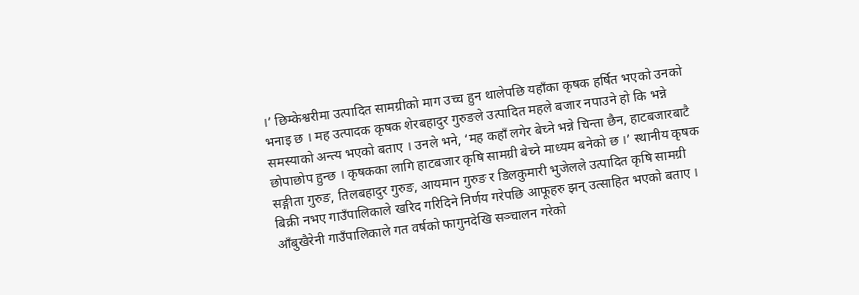।’ छिम्केश्वरीमा उत्पादित सामग्रीको माग उच्च हुन थालेपछि यहाँका कृषक हर्षित भएको उनको भनाइ छ । मह उत्पादक कृषक शेरबहादुर गुरुङले उत्पादित महले बजार नपाउने हो कि भन्ने समस्याको अन्त्य भएको बताए । उनले भने, ‘मह कहाँ लगेर बेच्ने भन्ने चिन्ता छैन, हाटबजारबाटै छोपाछोप हुन्छ । कृषकका लागि हाटबजार कृषि सामग्री बेच्ने माध्यम बनेको छ ।’ स्थानीय कृषक सङ्गीता गुरुङ, तिलबहादुर गुरुङ, आयमान गुरुङ र डिलकुमारी भुजेलले उत्पादित कृषि सामग्री बिक्री नभए गाउँपालिकाले खरिद गरिदिने निर्णय गरेपछि आफूहरु झन् उत्साहित भएको बताए । आँबुखैरेनी गाउँपालिकाले गत वर्षको फागुनदेखि सञ्चालन गरेको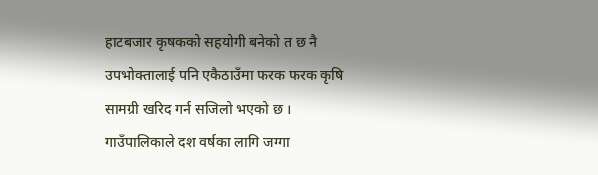हाटबजार कृषकको सहयोगी बनेको त छ नै उपभोक्तालाई पनि एकैठाउँमा फरक फरक कृषि सामग्री खरिद गर्न सजिलो भएको छ । गाउँपालिकाले दश वर्षका लागि जग्गा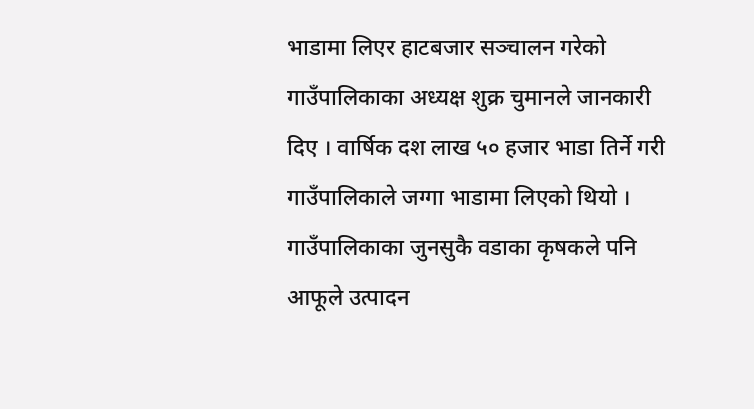भाडामा लिएर हाटबजार सञ्चालन गरेको गाउँपालिकाका अध्यक्ष शुक्र चुमानले जानकारी दिए । वार्षिक दश लाख ५० हजार भाडा तिर्ने गरी गाउँपालिकाले जग्गा भाडामा लिएको थियो । गाउँपालिकाका जुनसुकै वडाका कृषकले पनि आफूले उत्पादन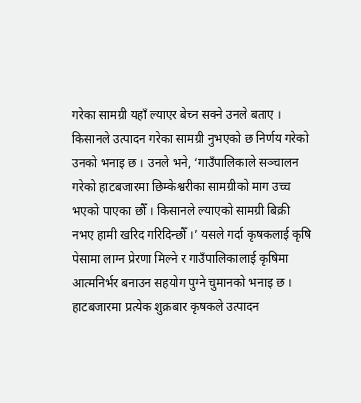गरेका सामग्री यहाँ ल्याएर बेच्न सक्ने उनले बताए । किसानले उत्पादन गरेका सामग्री नुभएको छ निर्णय गरेको उनको भनाइ छ । उनले भने, ‘गाउँपालिकाले सञ्चालन गरेको हाटबजारमा छिम्केश्वरीका सामग्रीको माग उच्च भएको पाएका छौँ । किसानले ल्याएको सामग्री बिक्री नभए हामी खरिद गरिदिन्छौँ ।’ यसले गर्दा कृषकलाई कृषि पेसामा लाग्न प्रेरणा मिल्ने र गाउँपालिकालाई कृषिमा आत्मनिर्भर बनाउन सहयोग पुग्ने चुमानको भनाइ छ । हाटबजारमा प्रत्येक शुक्रबार कृषकले उत्पादन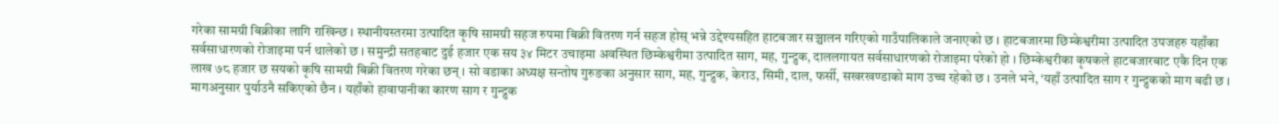गरेका सामग्री बिक्रीका लागि राखिन्छ । स्थानीयस्तरमा उत्पादित कृषि सामग्री सहज रुपमा बिक्री वितरण गर्न सहज होस् भन्ने उद्देश्यसहित हाटबजार सञ्चालन गरिएको गाउँपालिकाले जनाएको छ । हाटबजारमा छिम्केश्वरीमा उत्पादित उपजहरु यहाँका सर्वसाधारणको रोजाइमा पर्न थालेको छ । समुन्द्री सतहबाट दुई हजार एक सय ३४ मिटर उचाइमा अवस्थित छिम्केश्वरीमा उत्पादित साग, मह, गुन्द्रुक, दाललगायत सर्वसाधारणको रोजाइमा परेको हो । छिम्केश्वरीका कृषकले हाटबजारबाट एकै दिन एक लाख ७८ हजार छ सयको कृषि सामग्री बिक्री वितरण गरेका छन् । सो वडाका अध्यक्ष सन्तोष गुरुङका अनुसार साग, मह, गुन्द्रुक, केराउ, सिमी, दाल, फर्सी, सखरखण्डाको माग उच्च रहेको छ । उनले भने, ‘यहाँ उत्पादित साग र गुन्द्रुकको माग बढी छ । मागअनुसार पुर्याउनै सकिएको छैन । यहाँको हावापानीका कारण साग र गुन्द्रुक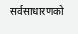सर्वसाधारणको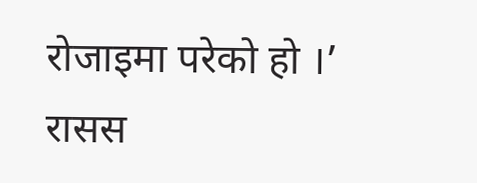रोजाइमा परेको हो ।’ रासस